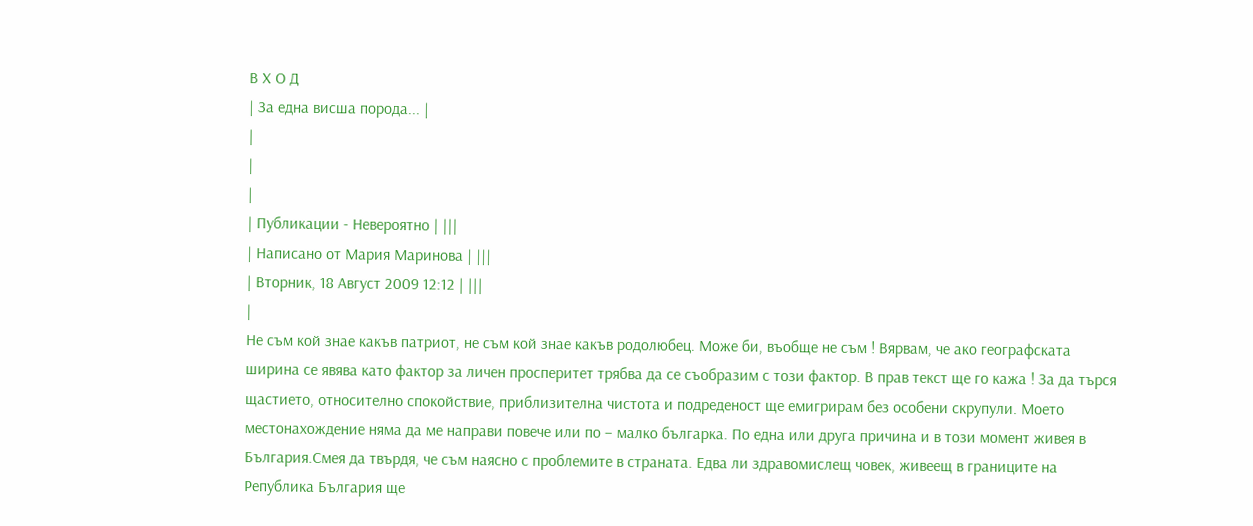В Х О Д
| За една висша порода... |
|
|
|
| Публикации - Невероятно | |||
| Написано от Мария Маринова | |||
| Вторник, 18 Август 2009 12:12 | |||
|
Не съм кой знае какъв патриот, не съм кой знае какъв родолюбец. Може би, въобще не съм ! Вярвам, че ако географската ширина се явява като фактор за личен просперитет трябва да се съобразим с този фактор. В прав текст ще го кажа ! За да търся щастието, относително спокойствие, приблизителна чистота и подреденост ще емигрирам без особени скрупули. Моето местонахождение няма да ме направи повече или по – малко българка. По една или друга причина и в този момент живея в България.Смея да твърдя, че съм наясно с проблемите в страната. Едва ли здравомислещ човек, живеещ в границите на Република България ще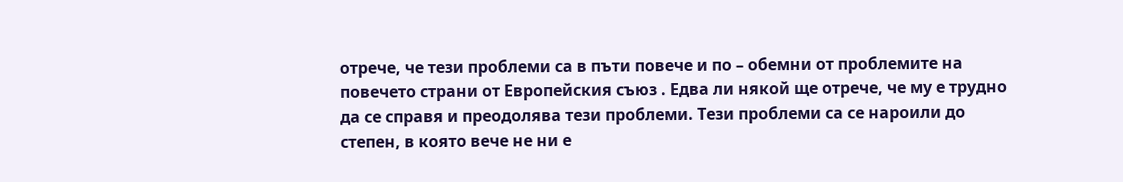отрече, че тези проблеми са в пъти повече и по – обемни от проблемите на повечето страни от Европейския съюз . Едва ли някой ще отрече, че му е трудно да се справя и преодолява тези проблеми. Тези проблеми са се нароили до степен, в която вече не ни е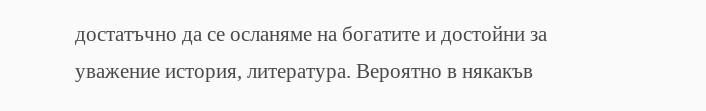достатъчно да се осланяме на богатите и достойни за уважение история, литература. Вероятно в някакъв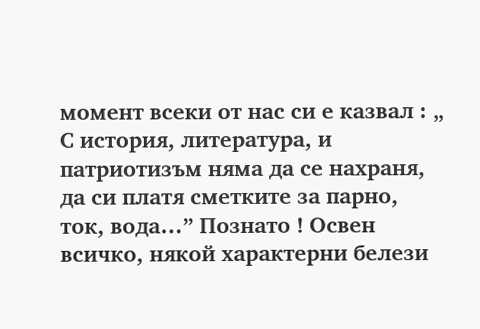момент всеки от нас си е казвал : „ С история, литература, и патриотизъм няма да се нахраня, да си платя сметките за парно, ток, вода…” Познато ! Освен всичко, някой характерни белези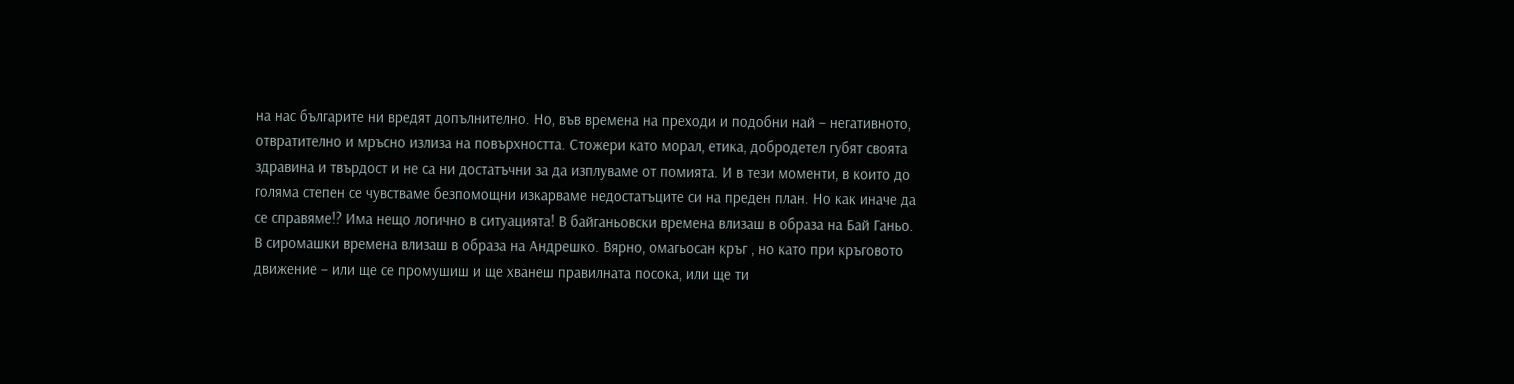на нас българите ни вредят допълнително. Но, във времена на преходи и подобни най – негативното, отвратително и мръсно излиза на повърхността. Стожери като морал, етика, добродетел губят своята здравина и твърдост и не са ни достатъчни за да изплуваме от помията. И в тези моменти, в които до голяма степен се чувстваме безпомощни изкарваме недостатъците си на преден план. Но как иначе да се справяме!? Има нещо логично в ситуацията! В байганьовски времена влизаш в образа на Бай Ганьо. В сиромашки времена влизаш в образа на Андрешко. Вярно, омагьосан кръг , но като при кръговото движение – или ще се промушиш и ще хванеш правилната посока, или ще ти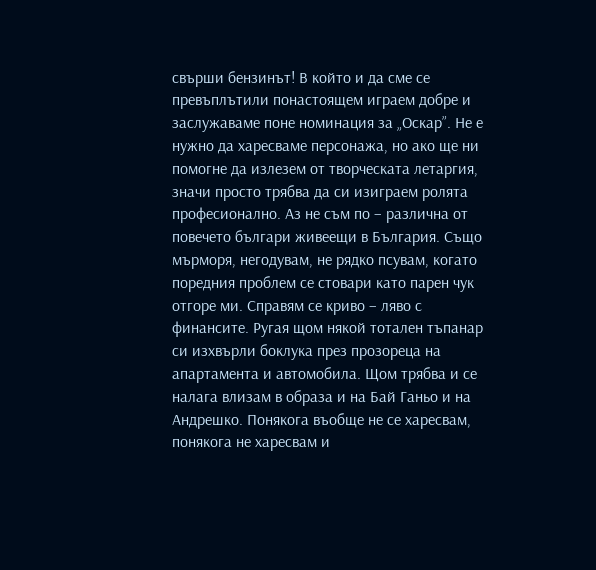свърши бензинът! В който и да сме се превъплътили понастоящем играем добре и заслужаваме поне номинация за „Оскар”. Не е нужно да харесваме персонажа, но ако ще ни помогне да излезем от творческата летаргия, значи просто трябва да си изиграем ролята професионално. Аз не съм по – различна от повечето българи живеещи в България. Също мърморя, негодувам, не рядко псувам, когато поредния проблем се стовари като парен чук отгоре ми. Справям се криво – ляво с финансите. Ругая щом някой тотален тъпанар си изхвърли боклука през прозореца на апартамента и автомобила. Щом трябва и се налага влизам в образа и на Бай Ганьо и на Андрешко. Понякога въобще не се харесвам, понякога не харесвам и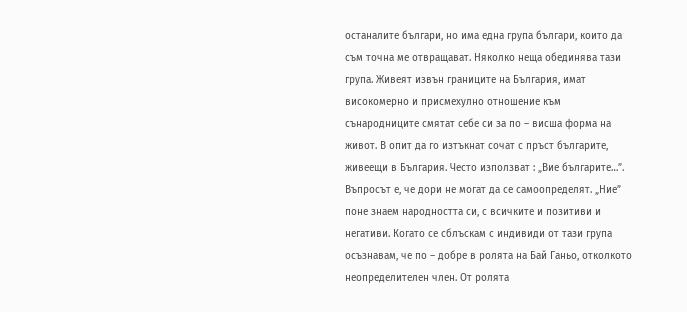останалите българи, но има една група българи, които да съм точна ме отвращават. Няколко неща обединява тази група. Живеят извън границите на България, имат високомерно и присмехулно отношение към сънародниците смятат себе си за по – висша форма на живот. В опит да го изтъкнат сочат с пръст българите, живеещи в България. Често използват : „Вие българите…”. Въпросът е, че дори не могат да се самоопределят. „Ние” поне знаем народността си, с всичките и позитиви и негативи. Когато се сблъскам с индивиди от тази група осъзнавам, че по – добре в ролята на Бай Ганьо, отколкото неопределителен член. От ролята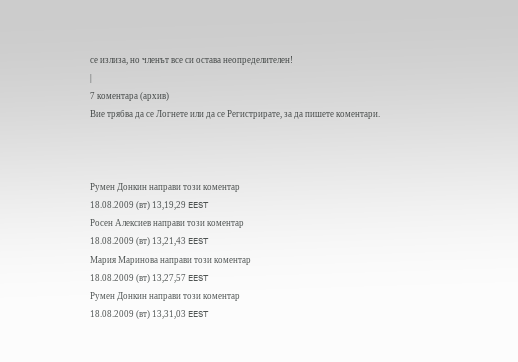се излиза, но членът все си остава неопределителен!
|
7 коментара (архив)
Вие трябва да се Логнете или да се Регистрирате, за да пишете коментари.



Румен Донкин направи този коментар
18.08.2009 (вт) 13,19,29 EEST
Росен Алексиев направи този коментар
18.08.2009 (вт) 13,21,43 EEST
Мария Маринова направи този коментар
18.08.2009 (вт) 13,27,57 EEST
Румен Донкин направи този коментар
18.08.2009 (вт) 13,31,03 EEST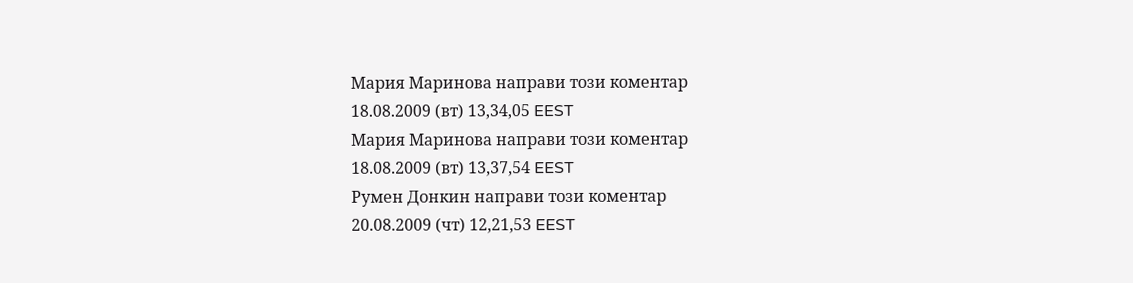Мария Маринова направи този коментар
18.08.2009 (вт) 13,34,05 EEST
Мария Маринова направи този коментар
18.08.2009 (вт) 13,37,54 EEST
Румен Донкин направи този коментар
20.08.2009 (чт) 12,21,53 EEST